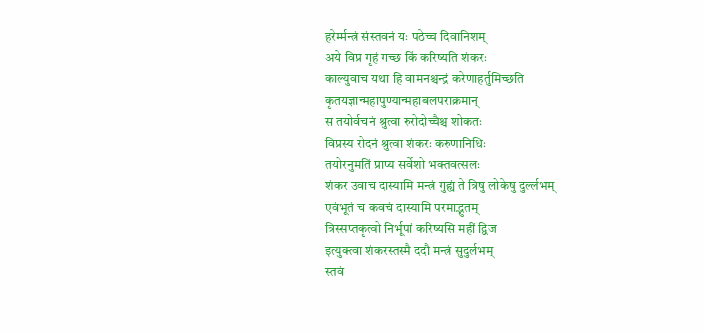हरेर्म्मन्त्रं संस्तवनं यः पठेच्च दिवानिशम्
अये विप्र गृहं गच्छ किं करिष्यति शंकरः
काल्युवाच यथा हि वामनश्चन्द्रं करेणाहर्तुमिच्छति
कृतयज्ञान्महापुण्यान्महाबलपराक्रमान्
स तयोर्वचनं श्रुत्वा रुरोदोच्चैश्च शोकतः
विप्रस्य रोदनं श्रुत्वा शंकरः करुणानिधिः
तयोरनुमतिं प्राप्य सर्वेशो भक्तवत्सलः
शंकर उवाच दास्यामि मन्त्रं गुह्यं ते त्रिषु लोकेषु दुर्ल्लभम्
एवंभूतं च कवचं दास्यामि परमाद्भुतम्
त्रिस्सप्तकृत्वो निर्भूपां करिष्यसि महीं द्विज
इत्युक्त्वा शंकरस्तस्मै ददौ मन्त्रं सुदुर्लभम्
स्तवं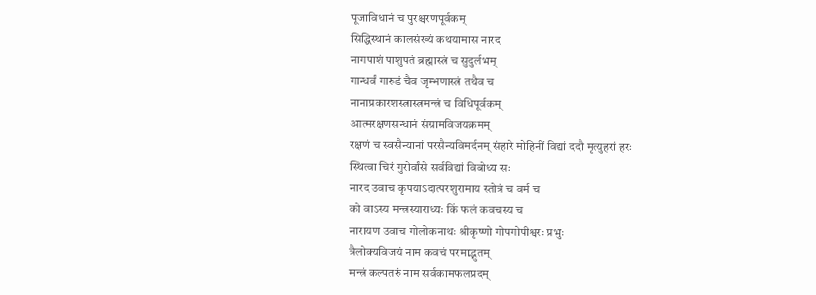पूजाविधानं च पुरश्चरणपूर्वकम्
सिद्धिस्थानं कालसंख्यं कथयामास नारद
नागपाशं पाशुपतं ब्रह्मास्त्रं च सुदुर्लभम्
गान्धर्वं गारुडं चैव जृम्भणास्त्रं तथैव च
नानाप्रकारशस्त्रास्त्रमन्त्रं च विधिपूर्वकम्
आत्मरक्षणसन्धानं संग्रामविजयक्रमम्
रक्षणं च स्वसैन्यानां परसैन्यविमर्दनम् संहारे मोहिनीं विद्यां ददौ मृत्युहरां हरः
स्थित्वा चिरं गुरोर्वांसे सर्वविद्यां विबोध्य सः
नारद उवाच कृपयाऽदात्परशुरामाय स्तोत्रं च वर्म च
को वाऽस्य मन्त्रस्याराध्यः किं फलं कवचस्य च
नारायण उवाच गोलोकनाथः श्रीकृष्णो गोपगोपीश्वरः प्रभुः
त्रैलोक्यविजयं नाम कवचं परमाद्भुतम्
मन्त्रं कल्पतरुं नाम सर्वकामफलप्रदम्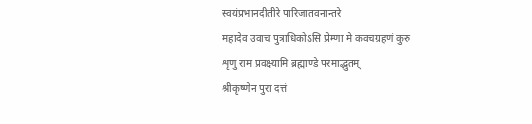स्वयंप्रभानदीतीरे पारिजातवनान्तरे
महादेव उवाच पुत्राधिकोऽसि प्रेम्णा मे कवचग्रहणं कुरु
शृणु राम प्रवक्ष्यामि ब्रह्माण्डे परमाद्भुतम्
श्रीकृष्णेन पुरा दत्तं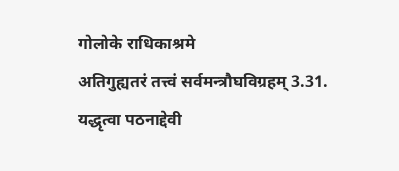गोलोके राधिकाश्रमे
अतिगुह्यतरं तत्त्वं सर्वमन्त्रौघविग्रहम् 3.31.
यद्धृत्वा पठनाद्देवी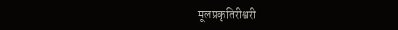मूलप्रकृतिरीश्वरी